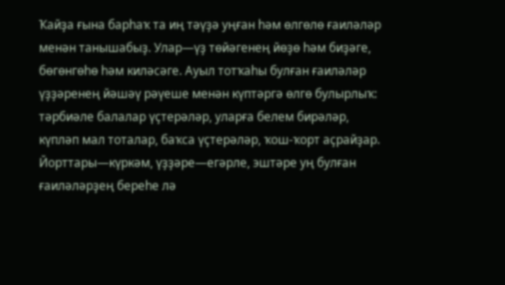Ҡайҙа ғына барһаҡ та иң тәүҙә уңған һәм өлгөлө ғаиләләр менән танышабыҙ. Улар—үҙ төйәгенең йөҙө һәм биҙәге, бөгөнгөһө һәм киләсәге. Ауыл тотҡаһы булған ғаиләләр үҙҙәренең йәшәү рәүеше менән күптәргә өлгө булырлыҡ: тәрбиәле балалар үҫтерәләр, уларға белем бирәләр, күпләп мал тоталар, баҡса үҫтерәләр, ҡош-ҡорт аҫрайҙар. Йорттары—күркәм, үҙҙәре—егәрле, эштәре уң булған ғаиләләрҙең береһе лә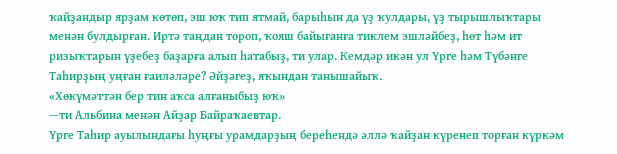ҡайҙандыр ярҙам көтөп, эш юҡ тип ятмай, барыһын да үҙ ҡулдары, үҙ тырышлыҡтары менән булдырған. Иртә таңдан тороп, ҡояш байығанға тиклем эшләйбеҙ, һөт һәм ит ризыҡтарын үҙебеҙ баҙарға алып һатабыҙ, ти улар. Кемдәр икән ул Үрге һәм Түбәнге Таһирҙың уңған ғаиләләре? Әйҙәгеҙ, яҡындан танышайыҡ.
«Хөкүмәттән бер тин аҡса алғаныбыҙ юҡ»
—ти Альбина менән Айҙар Байраҡаевтар.
Үрге Таһир ауылындағы һуңғы урамдарҙың береһендә әллә ҡайҙан күренеп торған күркәм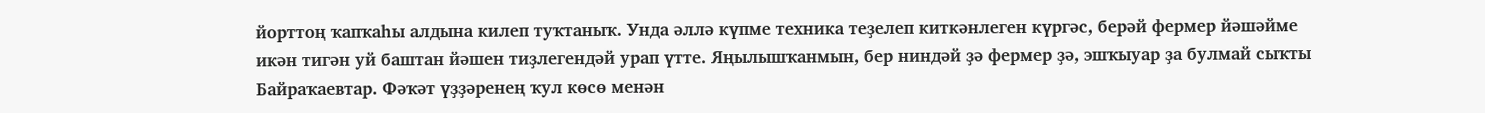йорттоң ҡапҡаһы алдына килеп туҡтаныҡ. Унда әллә күпме техника теҙелеп киткәнлеген күргәс, берәй фермер йәшәйме икән тигән уй баштан йәшен тиҙлегендәй урап үтте. Яңылышҡанмын, бер ниндәй ҙә фермер ҙә, эшҡыуар ҙа булмай сыҡты Байраҡаевтар. Фәҡәт үҙҙәренең ҡул көсө менән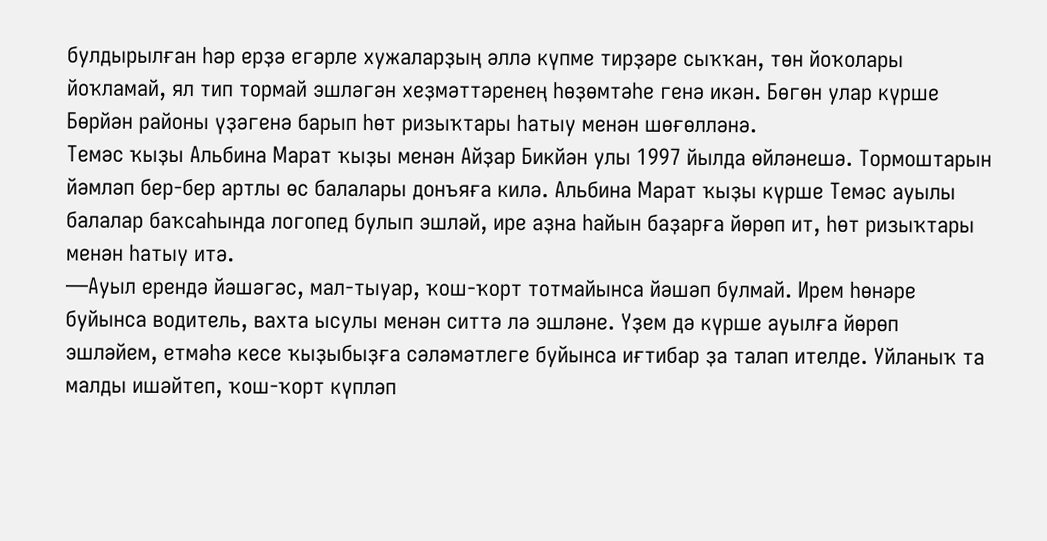булдырылған һәр ерҙә егәрле хужаларҙың әллә күпме тирҙәре сыҡҡан, төн йоҡолары йоҡламай, ял тип тормай эшләгән хеҙмәттәренең һөҙөмтәһе генә икән. Бөгөн улар күрше Бөрйән районы үҙәгенә барып һөт ризыҡтары һатыу менән шөғөлләнә.
Темәс ҡыҙы Альбина Марат ҡыҙы менән Айҙар Бикйән улы 1997 йылда өйләнешә. Тормоштарын йәмләп бер-бер артлы өс балалары донъяға килә. Альбина Марат ҡыҙы күрше Темәс ауылы балалар баҡсаһында логопед булып эшләй, ире аҙна һайын баҙарға йөрөп ит, һөт ризыҡтары менән һатыу итә.
—Ауыл ерендә йәшәгәс, мал-тыуар, ҡош-ҡорт тотмайынса йәшәп булмай. Ирем һөнәре буйынса водитель, вахта ысулы менән ситтә лә эшләне. Үҙем дә күрше ауылға йөрөп эшләйем, етмәһә кесе ҡыҙыбыҙға сәләмәтлеге буйынса иғтибар ҙа талап ителде. Уйланыҡ та малды ишәйтеп, ҡош-ҡорт күпләп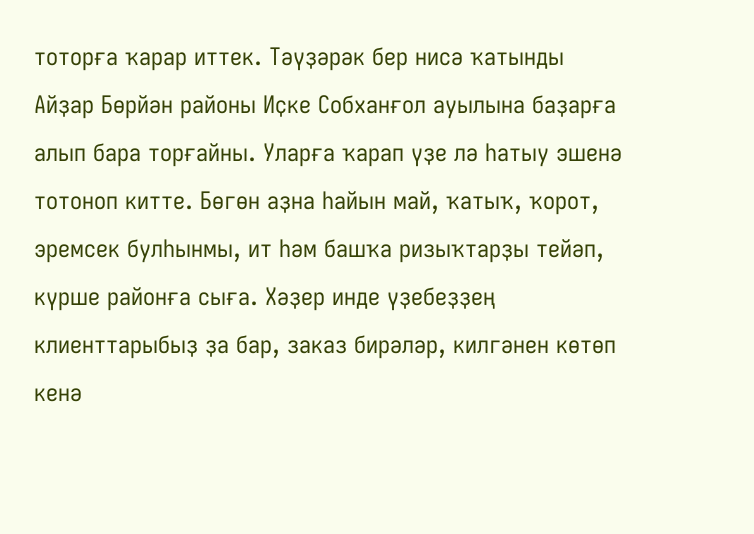тоторға ҡарар иттек. Тәүҙәрәк бер нисә ҡатынды Айҙар Бөрйән районы Иҫке Собханғол ауылына баҙарға алып бара торғайны. Уларға ҡарап үҙе лә һатыу эшенә тотоноп китте. Бөгөн аҙна һайын май, ҡатыҡ, ҡорот, эремсек булһынмы, ит һәм башҡа ризыҡтарҙы тейәп, күрше районға сыға. Хәҙер инде үҙебеҙҙең клиенттарыбыҙ ҙа бар, заказ бирәләр, килгәнен көтөп кенә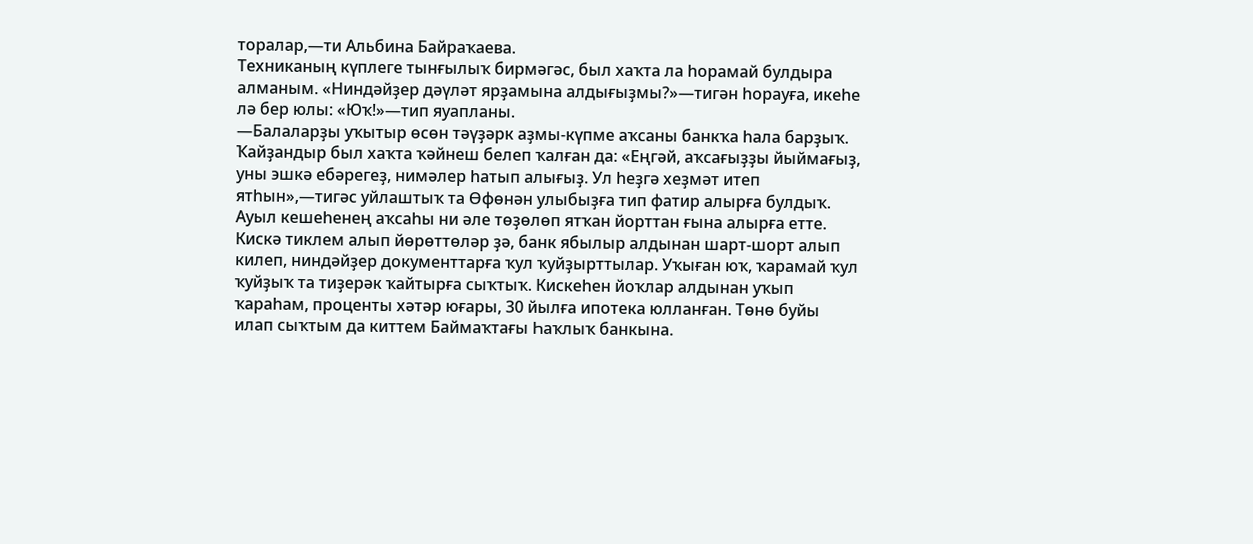торалар,—ти Альбина Байраҡаева.
Техниканың күплеге тынғылыҡ бирмәгәс, был хаҡта ла һорамай булдыра алманым. «Ниндәйҙер дәүләт ярҙамына алдығыҙмы?»—тигән һорауға, икеһе лә бер юлы: «Юҡ!»—тип яуапланы.
—Балаларҙы уҡытыр өсөн тәүҙәрк аҙмы-күпме аҡсаны банкҡа һала барҙыҡ. Ҡайҙандыр был хаҡта ҡәйнеш белеп ҡалған да: «Еңгәй, аҡсағыҙҙы йыймағыҙ, уны эшкә ебәрегеҙ, нимәлер һатып алығыҙ. Ул һеҙгә хеҙмәт итеп ятһын»,—тигәс уйлаштыҡ та Өфөнән улыбыҙға тип фатир алырға булдыҡ. Ауыл кешеһенең аҡсаһы ни әле төҙөлөп ятҡан йорттан ғына алырға етте. Кискә тиклем алып йөрөттөләр ҙә, банк ябылыр алдынан шарт-шорт алып килеп, ниндәйҙер документтарға ҡул ҡуйҙырттылар. Уҡыған юҡ, ҡарамай ҡул ҡуйҙыҡ та тиҙерәк ҡайтырға сыҡтыҡ. Кискеһен йоҡлар алдынан уҡып ҡараһам, проценты хәтәр юғары, 30 йылға ипотека юлланған. Төнө буйы илап сыҡтым да киттем Баймаҡтағы Һаҡлыҡ банкына.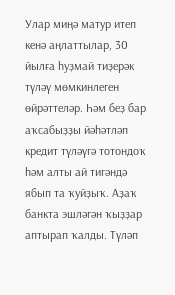Улар миңә матур итеп кенә аңлаттылар, 30 йылға һуҙмай тиҙерәк түләү мөмкинлеген өйрәттеләр. Һәм беҙ бар аҡсабыҙҙы йәһәтләп кредит түләүгә тотондоҡ һәм алты ай тигәндә ябып та ҡуйҙыҡ. Аҙаҡ банкта эшләгән ҡыҙҙар аптырап ҡалды. Түләп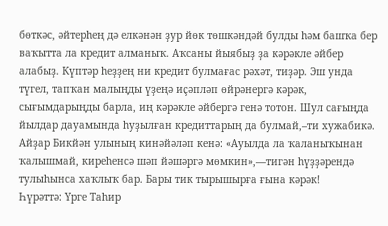бөткәс, әйтерһең дә елкәнән ҙур йөк төшкәндәй булды һәм башҡа бер ваҡытта ла кредит алманыҡ. Аҡсаны йыябыҙ ҙа кәрәкле әйбер алабыҙ. Күптәр һеҙҙең ни кредит булмағас рәхәт, тиҙәр. Эш унда түгел, тапҡан малыңды үҙеңә иҫәпләп өйрәнергә кәрәк, сығымдарыңды барла, иң кәрәкле әйбергә генә тотон. Шул сағыңда йылдар дауамында һуҙылған кредиттарың да булмай,–ти хужабикә.
Айҙар Бикйән улының кинәйәләп кенә: «Ауылда ла ҡаланыҡынан ҡалышмай, киреһенсә шәп йәшәргә мөмкин»,—тигән һүҙҙәрендә тулыһынса хаҡлыҡ бар. Бары тик тырышырға ғына кәрәк!
Һүрәттә: Үрге Таһир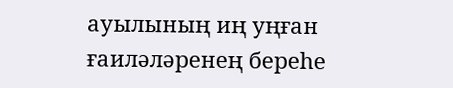ауылының иң уңған ғаиләләренең береһе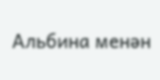Альбина менән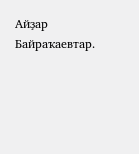Айҙар Байраҡаевтар.